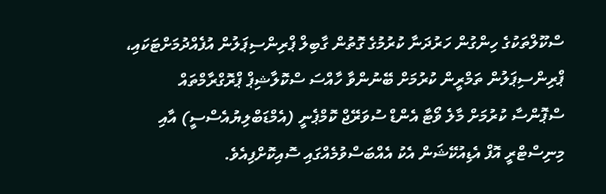ސްކޫލްތަކުގެ ހިންގުން ހަރުދަނާ ކުރުމުގެ ގޮތުން ގާބިލް ޕްރިންސިޕަލުން އުފެއްދުމަށްޓަކައި، ޕްރިންސިޕަލުން ތަމްރީން ކުރުމަށް ބޭނުންވާ ހާއްސަ ސްކޮލާޝިޕް ޕްރޮގްރާމްތައް ސްޕޮންސާ ކުރުމަށް މާލެ ވޯޓާ އެންޑް ސުވަރޭޖް ކޮމްޕެނީ (އެމްޑަބްލިޔުއެސްސީ) އާއި މިނިސްޓްރީ އޮފް އެޑިއުކޭޝަން އެކު އެއްބަސްވުމެއްގައި ސޮއިކޮށްފިއެވެ.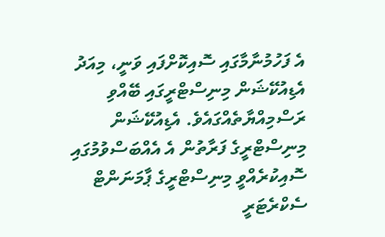އެ ފަހުމުނާމާގައި ސޮއިކޮށްފައި ވަނީ، މިއަދު އެޑިއުކޭޝަން މިނިސްޓްރީގައި ބޭއްވި ރަސްމިއްޔާތެއްގައެވެ. އެޑިއުކޭޝަން މިނިސްޓްރީގެ ފަރާތުން އެ އެއްބަސްވުމުގައި ސޮއިކުރެއްވީ މިނިސްޓްރީގެ ޕާމަނަންޓް ސެކްރެޓަރީ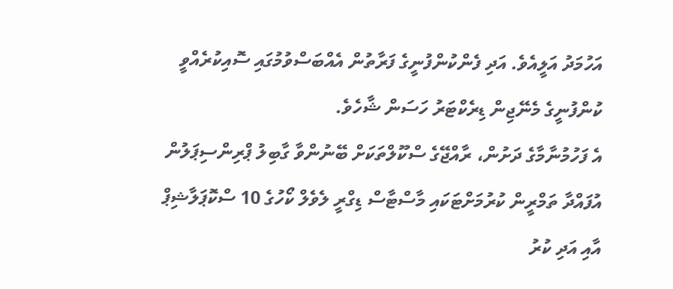އަހުމަދު އަލީއެވެ. އަދި ފެންކުންފުނީގެ ފަރާތުން އެއްބަސްވުމުގައި ސޮއިކުރެއްވީ ކުންފުނީގެ މެނޭޖިން ޑިރެކްޓަރު ހަސަން ޝާހެވެ.
އެ ފަހުމުނާމާގެ ދަށުން، ރާއްޖޭގެ ސްކޫލްތަކަށް ބޭނުންވާ ގާބިލު ޕްރިންސިޕަލުން އުފައްދާ ތަމްރީން ކުރުމަށްޓަކައި މާސްޓާސް ޑިގްރީ ލެވެލް ކޯހުގެ 10 ސްކޮޕަލާޝިޕް އާއި އަދި ކުރު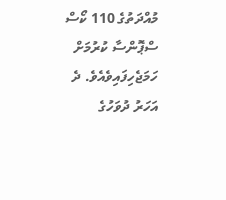މުއްދަތުގެ 110 ކޯސް ސްޕޮންސާ ކުރުމަށް ހަމަޖެހިފައިވެއެވެ. ދެ އަހަރު ދުވަހުގެ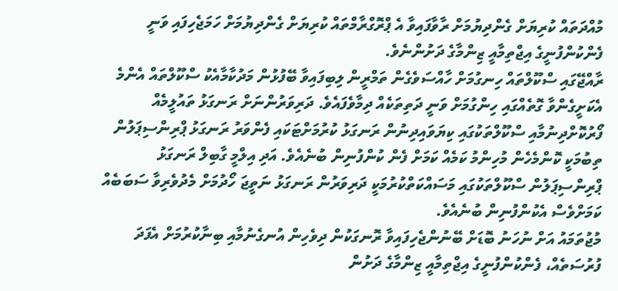މުއްދަތައް ކުރިޔަށް ގެންދިޔުމަށް ރާވާފައިވާ އެ ޕްރޮގްރާމްތައް ކުރިޔަށް ގެންދިޔުމަށް ހަމަޖެހިފައި ވަނީ ފެންކުންފުނީގެ އިޖްތިމާއީ ޒިންމާގެ ދަށުންނެވެ.
ރާއްޖޭގައި ސްކޫލްތައް ހިނގުމަށް ހާއްސަވެގެން ތަމްރީން ލިބިފައިވާ ބޭފުޅުން މަދުކާމާއެކު ސްކޫލްތައް އެންމެ އެކަށީގެންވާ ގޮތެއްގައި ހިންގުމަށް ވަނީ ދަތިތަކެއް ދިމާވެފައެވެ. ދަރިވަރުންނަށް ރަނގަޅު ތައުލީމެއް ފޯރުކޮށްދިނުމާއި ސްކޫލްތަކުގައި ކިޔަވައިދިނުން ރަނގަޅު ކުރުމަށްޓަކައި ފެންވަރު ރަނގަޅު ޕްރިންސިޕަލުން ތިބުމަކީ ކޮންމެހެން މުހިންމު ކަމެއް ކަމަށް ފެން ކުންފުނިން ބުނެއެވެ. އަދި އިލްމީ ގާބިލް ރަނގަޅު ޕްރިންސިޕަލުން ސްކޫލްތަކުގައި މަސައްކަތްކުރުމަކީ ދަރިވަރުން ރަނގަޅު ނަތީޖަ ހޯދުމަށް މެދުވެރިވާ ސަބަބެއް ކަމަށްވެސް އެކުންފުނިން ބުނެއެވެ.
މުޖުތަމައު އަށް ނުހަނު ބޮޑަށް ބޭނުންޖެހިފައިވާ ރޮނގަކުން ދިވެހިން އުނގެނުމާއި ބިނާކުރުމަށް އެފަދަ ފުރުސަތެއް، ފެންކުންފުނީގެ އިޖްތިމާއީ ޒިންމާގެ ދަށުން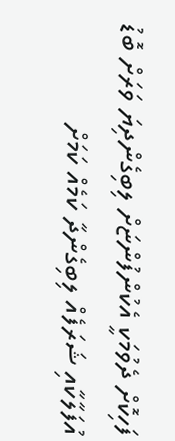ފަހިކޮށް ދެވުމަކީ އެކުންފުންޏަށް ލިބިގެންދިޔަ ވަރަށް ބޮޑު އުފަލާކާއި ޝަރަފެއް ލިބިގެންދާ ކަމެއް ކަމަށް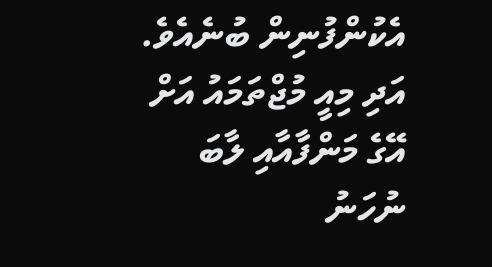އެކުންފުނިން ބުނެއެވެ. އަދި މިއީ މުޖްތަމައު އަށް އޭގެ މަންފާއާއި ލާބަ ނުހަނު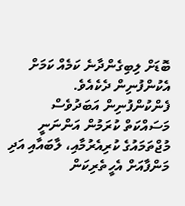ބޮޑަށް ލިބިގެންދާނެ ކަމެއް ކަމަށް އެކުންފުނިން ދެކެއެވެ. ފެންކުންފުނިން އަބަދުވެސް މަސައްކަތް ކުރަމުން އަންނަނީ މުޖްތަމައުގެ ކުރިއެރުމާއި، ލާބައާއި އަދި މަންފާއަށް އެހީތެރިކަން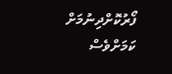ފޯރުކޮށްދިނުމަށް ކަމަށްވެސް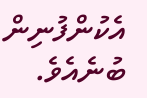އެކުންފުނިން ބުނެއެވެ.